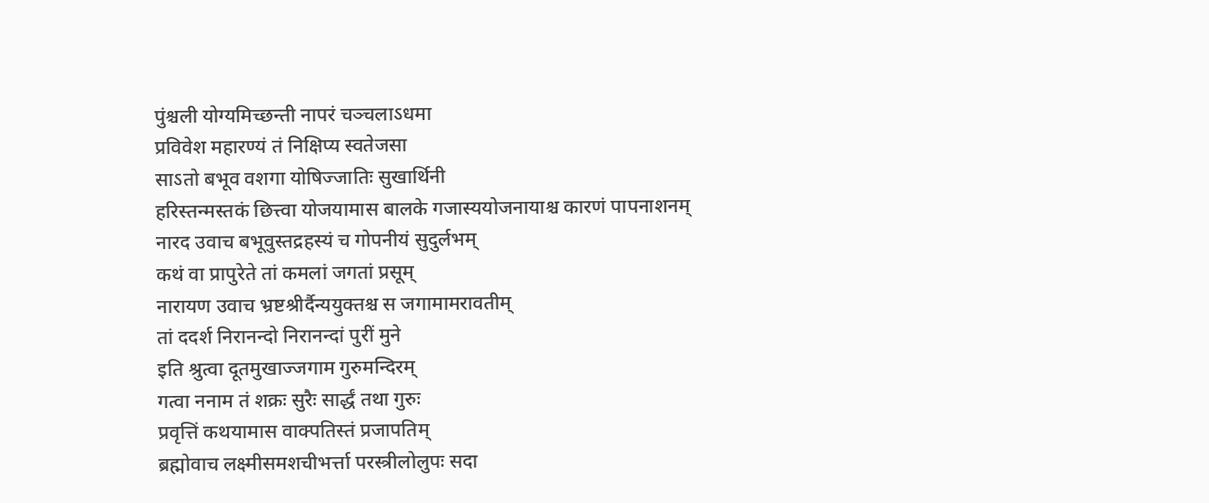पुंश्चली योग्यमिच्छन्ती नापरं चञ्चलाऽधमा
प्रविवेश महारण्यं तं निक्षिप्य स्वतेजसा
साऽतो बभूव वशगा योषिज्जातिः सुखार्थिनी
हरिस्तन्मस्तकं छित्त्वा योजयामास बालके गजास्ययोजनायाश्च कारणं पापनाशनम्
नारद उवाच बभूवुस्तद्रहस्यं च गोपनीयं सुदुर्लभम्
कथं वा प्रापुरेते तां कमलां जगतां प्रसूम्
नारायण उवाच भ्रष्टश्रीर्दैन्ययुक्तश्च स जगामामरावतीम्
तां ददर्श निरानन्दो निरानन्दां पुरीं मुने
इति श्रुत्वा दूतमुखाज्जगाम गुरुमन्दिरम्
गत्वा ननाम तं शक्रः सुरैः सार्द्धं तथा गुरुः
प्रवृत्तिं कथयामास वाक्पतिस्तं प्रजापतिम्
ब्रह्मोवाच लक्ष्मीसमशचीभर्त्ता परस्त्रीलोलुपः सदा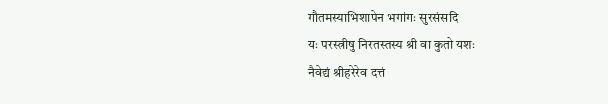गौतमस्याभिशापेन भगांगः सुरसंसदि
यः परस्त्रीषु निरतस्तस्य श्री वा कुतो यशः
नैवेद्यं श्रीहरेरेव दत्तं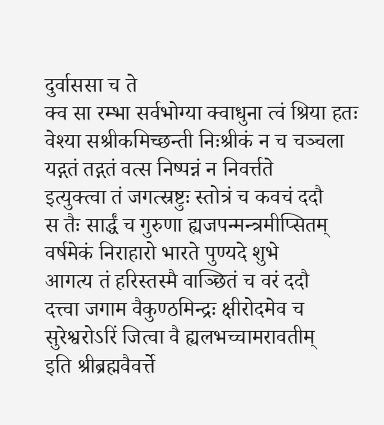दुर्वाससा च ते
क्व सा रम्भा सर्वभोग्या क्वाधुना त्वं श्रिया हतः
वेश्या सश्रीकमिच्छन्ती निःश्रीकं न च चञ्चला
यद्गतं तद्गतं वत्स निष्पन्नं न निवर्त्तते
इत्युक्त्वा तं जगत्स्रष्टुः स्तोत्रं च कवचं ददौ
स तैः सार्द्धं च गुरुणा ह्यजपन्मन्त्रमीप्सितम्
वर्षमेकं निराहारो भारते पुण्यदे शुभे
आगत्य तं हरिस्तस्मै वाञ्छितं च वरं ददौ
दत्त्वा जगाम वैकुण्ठमिन्द्रः क्षीरोदमेव च
सुरेश्वरोऽरिं जित्वा वै ह्यलभच्चामरावतीम्
इति श्रीब्रह्मवैवर्त्ते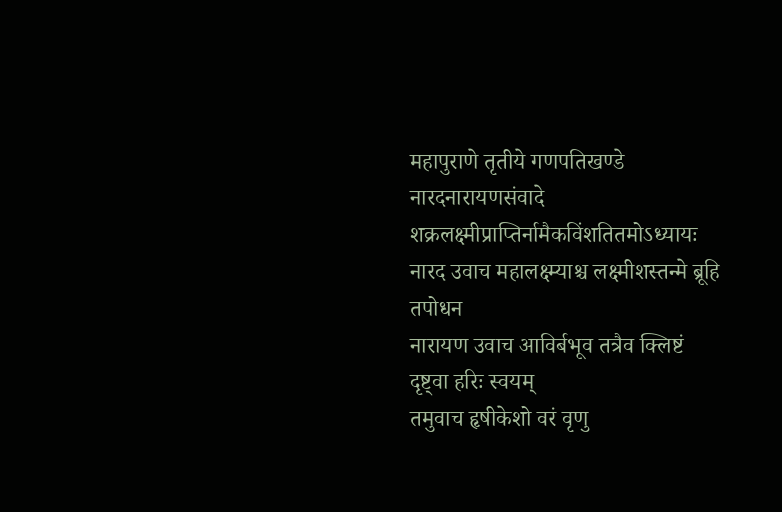महापुराणे तृतीये गणपतिखण्डे नारदनारायणसंवादे शक्रलक्ष्मीप्राप्तिर्नामैकविंशतितमोऽध्यायः
नारद उवाच महालक्ष्म्याश्च लक्ष्मीशस्तन्मे ब्रूहि तपोधन
नारायण उवाच आविर्बभूव तत्रैव क्लिष्टं दृष्ट्वा हरिः स्वयम्
तमुवाच हृषीकेशो वरं वृणु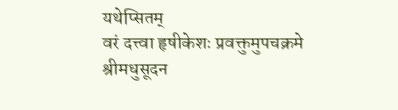यथेप्सितम्
वरं दत्त्वा हृषीकेशः प्रवक्तुमुपचक्रमे
श्रीमधुसूदन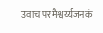उवाच परमैश्वर्य्यजनकं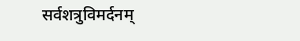सर्वशत्रुविमर्दनम्